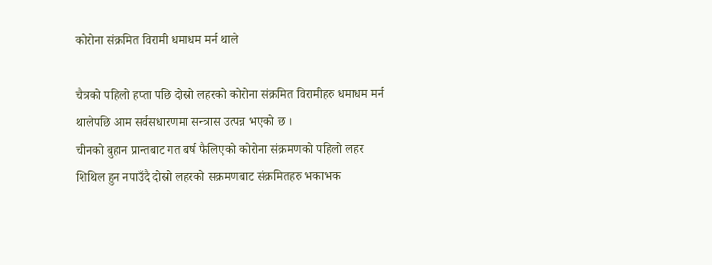कोरोना संक्रमित विरामी धमाधम मर्न थाले

चैत्रको पहिलो हप्ता पछि दोस्रो लहरको कोरोना संक्रमित विरामीहरु धमाधम मर्न थालेपछि आम सर्वसधारणमा सन्त्रास उत्पन्न भएको छ ।
चीनको बुहान प्रान्तबाट गत बर्ष फैलिएको कोरोना संक्रमणको पहिलो लहर शिथिल हुन नपाउँदै दोस्रो लहरको सक्रमणबाट संक्रमितहरु भकाभक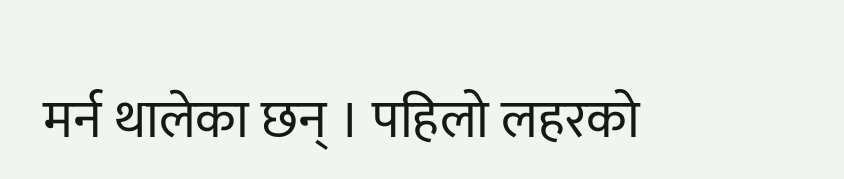मर्न थालेका छन् । पहिलो लहरको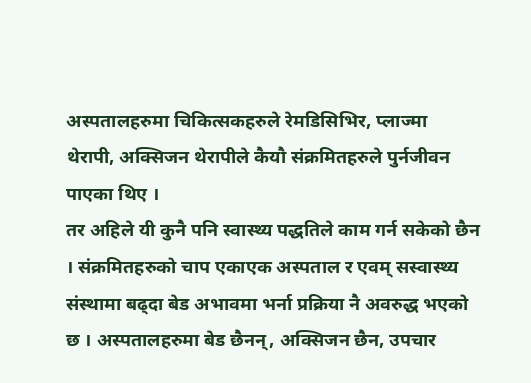अस्पतालहरुमा चिकित्सकहरुले रेमडिसिभिर, प्लाज्मा थेरापी, अक्सिजन थेरापीले कैयौ संक्रमितहरुले पुर्नजीवन पाएका थिए ।
तर अहिले यी कुनै पनि स्वास्थ्य पद्धतिले काम गर्न सकेको छैन । संक्रमितहरुको चाप एकाएक अस्पताल र एवम् सस्वास्थ्य संस्थामा बढ्दा बेड अभावमा भर्ना प्रक्रिया नै अवरुद्ध भएको छ । अस्पतालहरुमा बेड छैनन्, अक्सिजन छैन, उपचार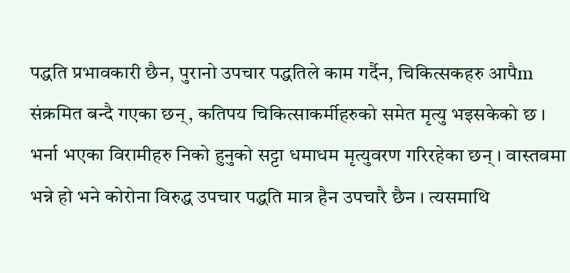पद्धति प्रभावकारी छैन, पुरानो उपचार पद्धतिले काम गर्दैन, चिकित्सकहरु आपैm संक्रमित बन्दै गएका छन्, कतिपय चिकित्साकर्मीहरुको समेत मृत्यु भइसकेको छ । भर्ना भएका विरामीहरु निको हुनुको सट्टा धमाधम मृत्युवरण गरिरहेका छन् । वास्तवमा भन्ने हो भने कोरोना विरुद्ध उपचार पद्धति मात्र हैन उपचारै छैन । त्यसमाथि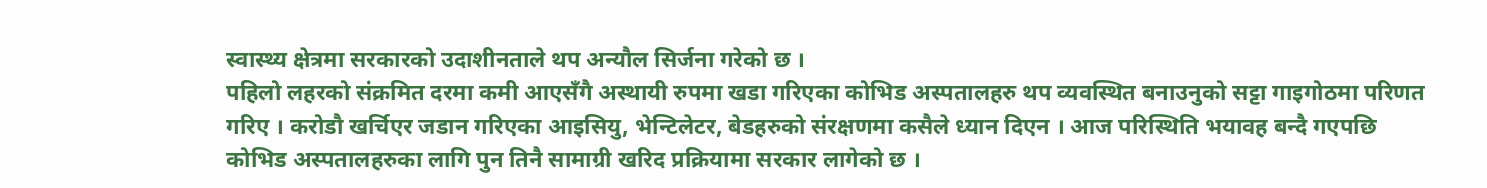स्वास्थ्य क्षेत्रमा सरकारको उदाशीनताले थप अन्यौल सिर्जना गरेको छ ।
पहिलो लहरको संक्रमित दरमा कमी आएसँगै अस्थायी रुपमा खडा गरिएका कोभिड अस्पतालहरु थप व्यवस्थित बनाउनुको सट्टा गाइगोठमा परिणत गरिए । करोडौ खर्चिएर जडान गरिएका आइसियु, भेन्टिलेटर, बेडहरुको संरक्षणमा कसैले ध्यान दिएन । आज परिस्थिति भयावह बन्दै गएपछि कोभिड अस्पतालहरुका लागि पुन तिनै सामाग्री खरिद प्रक्रियामा सरकार लागेको छ ।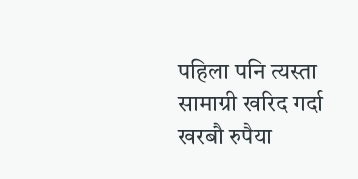पहिला पनि त्यस्ता सामाग्री खरिद गर्दा खरबौ रुपैया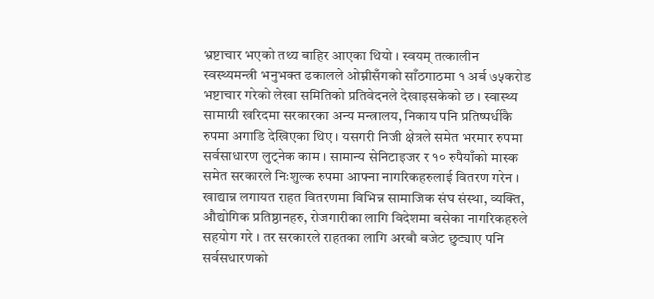भ्रष्टाचार भएको तथ्य बाहिर आएका थियो । स्वयम् तत्कालीन स्वस्थ्यमन्त्री भनुभक्त ढकालले ओम्नीसँगको साँठगाठमा १ अर्ब ७५करोड भष्टाचार गरेको लेखा समितिको प्रतिवेदनले देखाइसकेको छ । स्वास्थ्य सामाग्री खरिदमा सरकारका अन्य मन्त्रालय, निकाय पनि प्रतिष्पर्धीकै रुपमा अगाडि देखिएका थिए । यसगरी निजी क्षेत्रले समेत भरमार रुपमा सर्वसाधारण लुट्नेक काम । सामान्य सेनिटाइजर र १० रुपैयाँको मास्क समेत सरकारले निःशुल्क रुपमा आफ्ना नागरिकहरुलाई वितरण गरेन । खाद्यान्न लगायत राहत वितरणमा विभिन्न सामाजिक संघ संस्था, व्यक्ति, औद्योगिक प्रतिष्ठानहरु, रोजगारीका लागि विदेशमा बसेका नागरिकहरुले सहयोग गरे । तर सरकारले राहतका लागि अरबौ बजेट छुट्याए पनि सर्वसधारणको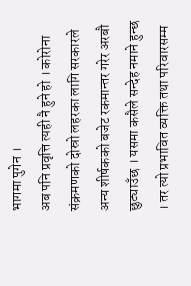भागमा पुगेन ।
अब पनि प्रवृत्ति त्यही नै हुने हो । कोरोना संक्रमणको दोस्रो लहरका लागि सरकारले अन्य शीर्षकको बजेट रकमान्तर गरेर अरबौ छुट्याउँछ । यसमा कसैले सन्देह नमाने हुन्छ । तर त्यो प्रभावित व्यक्ति तथा परिवारसम्म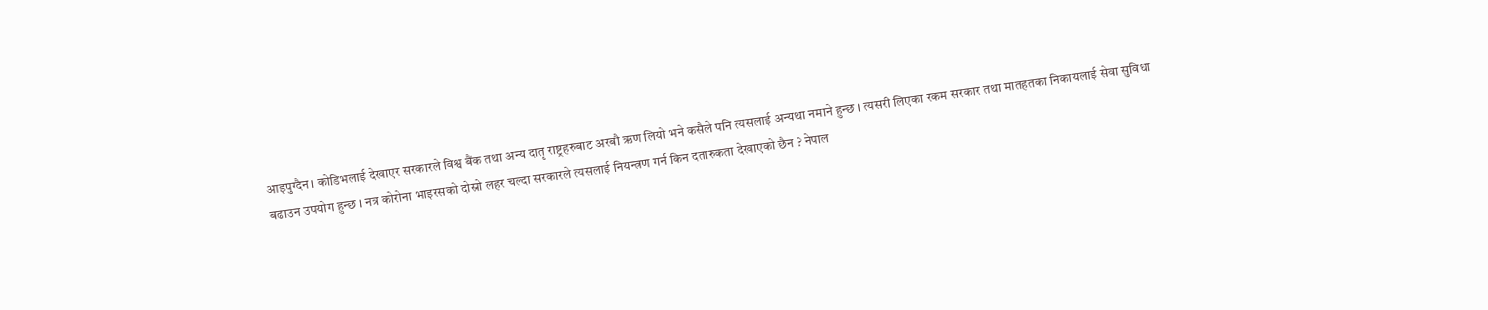आइपुग्दैन । कोडिभलाई देखाएर सरकारले विश्व बैंक तथा अन्य दातृ राष्ट्रहरुबाट अरबौ ऋण लियो भने कसैले पनि त्यसलाई अन्यथा नमाने हुन्छ । त्यसरी लिएका रकम सरकार तथा मातहतका निकायलाई सेवा सुविधा बढाउन उपयोग हुन्छ । नत्र कोरोना भाइरसको दोस्रो लहर चल्दा सरकारले त्यसलाई नियन्त्रण गर्न किन दतारुकता देखाएको छैन ? नेपाल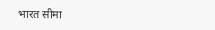भारत सीमा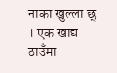नाका खुल्ला छ् । एक खाद्य ठाउँमा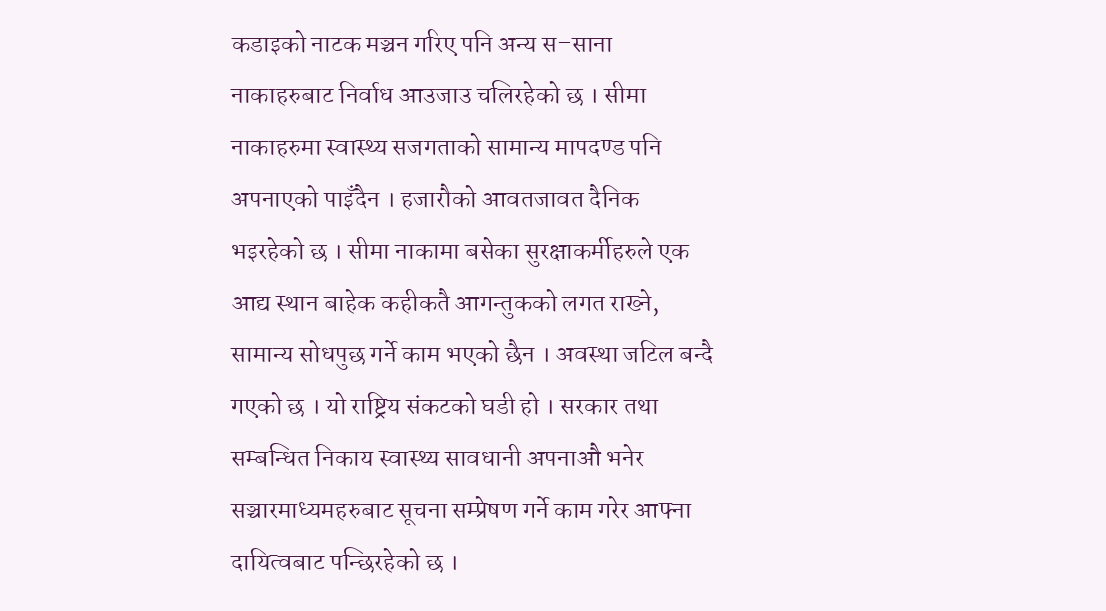कडाइको नाटक मञ्चन गरिए पनि अन्य स–साना नाकाहरुबाट निर्वाध आउजाउ चलिरहेको छ । सीमा नाकाहरुमा स्वास्थ्य सजगताको सामान्य मापदण्ड पनि अपनाएको पाइँदैन । हजारौको आवतजावत दैनिक भइरहेको छ । सीमा नाकामा बसेका सुरक्षाकर्मीहरुले एक आद्य स्थान बाहेक कहीकतै आगन्तुकको लगत राख्ने, सामान्य सोधपुछ गर्ने काम भएको छैन । अवस्था जटिल बन्दै गएको छ । यो राष्ट्रिय संकटको घडी हो । सरकार तथा सम्बन्धित निकाय स्वास्थ्य सावधानी अपनाऔ भनेर सञ्चारमाध्यमहरुबाट सूचना सम्प्रेषण गर्ने काम गरेर आफ्ना दायित्वबाट पन्छिरहेको छ ।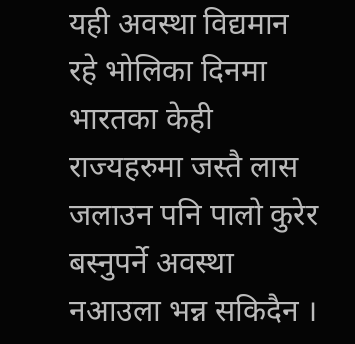यही अवस्था विद्यमान रहे भोलिका दिनमा भारतका केही राज्यहरुमा जस्तै लास जलाउन पनि पालो कुरेर बस्नुपर्ने अवस्था नआउला भन्न सकिदैन ।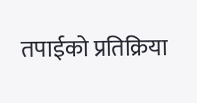तपाईको प्रतिक्रिया